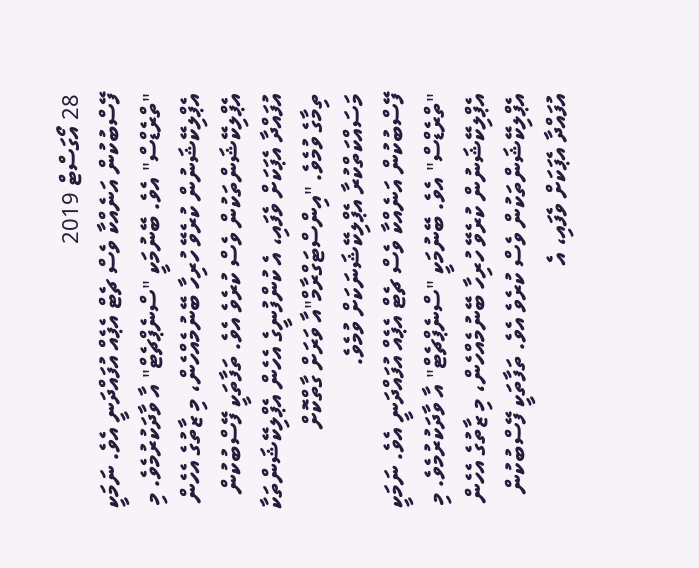28 އޯގަސްޓް 2019
ފޭސްބުކުން އަނެއްކާ ވެސް ޗެޓް އެޕެއް އުފައްދަނީ އެވެ. ނަމަކީ "ތްރެޑްސް" އެވެ. ބޭނުމަކީ "ސްނެޕްޗެޓް" އާ ވާދަކުރުމެވެ. މި އެޕްލިކޭޝަނުން ކުރެވޭ ހުރިހާ ބޭނުމެއްހެން، މި ޒާތުގެ އެހެން އެޕްލިކޭޝަންތަކުން ވެސް ކުރެވެ އެވެ. ތަފާތަކީ ފޭސްބުކުން އުފައްދާ އެޕަކަށް ވެފައި، އެ ކުންފުނީގެ އެހެން އެޕްލިކޭޝަންތަކާ ތިމާގެ ވުމެވެ. "އިންސްޓަގްރާމް"އާ ވަރަށް ގާތްކޮށް މަސައްކަތްކުރާ އެޕްލިކޭޝަނަކަށް ވުމެވެ.
ފޭސްބުކުން އަނެއްކާ ވެސް ޗެޓް އެޕެއް އުފައްދަނީ އެވެ. ނަމަކީ "ތްރެޑްސް" އެވެ. ބޭނުމަކީ "ސްނެޕްޗެޓް" އާ ވާދަކުރުމެވެ. މި އެޕްލިކޭޝަނުން ކުރެވޭ ހުރިހާ ބޭނުމެއްހެން، މި ޒާތުގެ އެހެން އެޕްލިކޭޝަންތަކުން ވެސް ކުރެވެ އެވެ. ތަފާތަކީ ފޭސްބުކުން އުފައްދާ އެޕަކަށް ވެފައި، އެ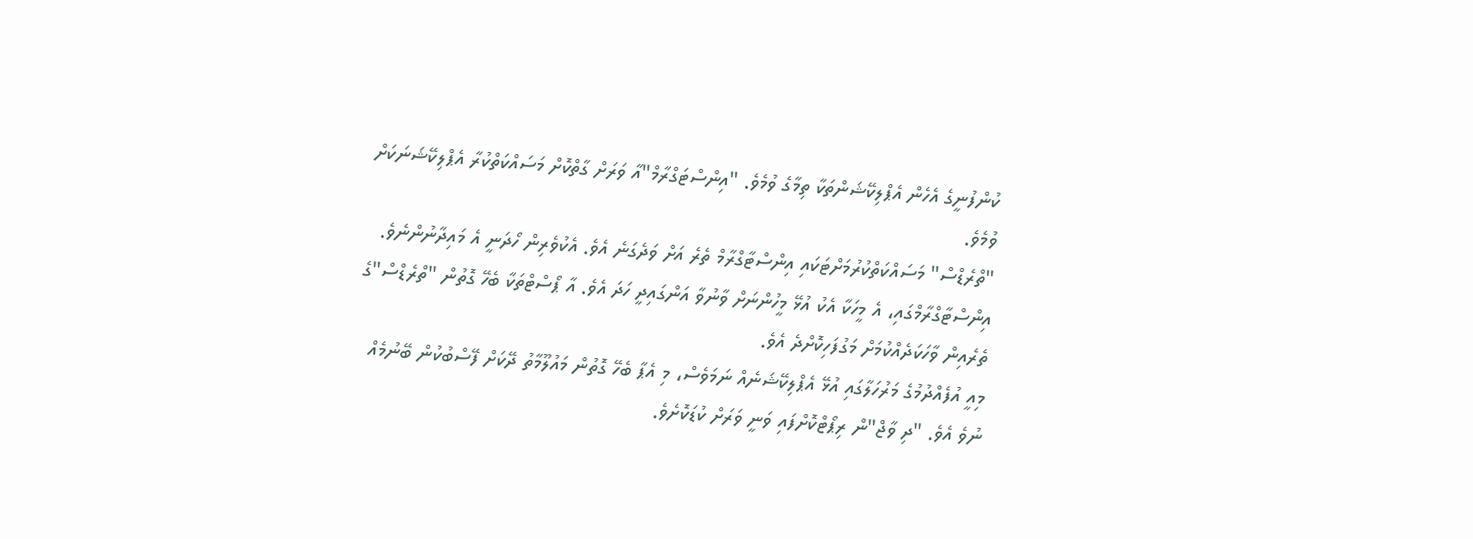ކުންފުނީގެ އެހެން އެޕްލިކޭޝަންތަކާ ތިމާގެ ވުމެވެ. "އިންސްޓަގްރާމް"އާ ވަރަށް ގާތްކޮށް މަސައްކަތްކުރާ އެޕްލިކޭޝަނަކަށް ވުމެވެ.
"ތްރެޑްސް" މަސައްކަތްކުރުމަށްޓަކައި އިންސްޓާގްރާމް ތެރެ އަށް ވަދެގަނެ އެވެ. އެކުވެރިން ހޯދަނީ އެ މައިދާނުންނެވެ. އިންސްޓާގްރާމްގައި، އެ މީހަކާ އެކު އުޅޭ މީހުންނަށް ވާނުވާ އަންގައިދީ ހަދަ އެވެ. އާ ޕޯސްޓްތަކާ ބެހޭ ގޮތުން "ތްރެޑްސް"ގެ ތެރެއިން ވާހަކަދެއްކުމަށް މަގުފަހިކޮށްދެ އެވެ.
މިއީ އުފެއްދުމުގެ މަރުހަލާގައި އުޅޭ އެޕްލިކޭޝަނެއް ނަމަވެސް، މި އެޕާ ބެހޭ ގޮތުން މައުލޫމާތު ދޭކަށް ފޭސްބުކުން ބޭނުމެއް ނުވެ އެވެ. "ދި ވާޖް"ން ރިޕޯޓްކޮށްފައި ވަނީ ވަރަށް ކުޑަކޮށެވެ.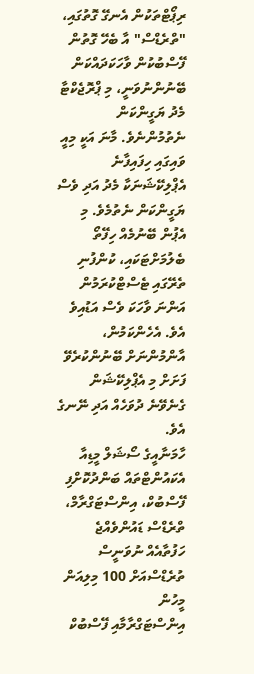ރިޕޯޓްތަކުން އެނގޭ ގޮތުގައި، "ތްރެޑްސް" އާ ބެހޭ ގޮތުން ފޭސްބުކުން ވާހަކަދައްކަން ބޭނުންނުވަނީ، މި ޕްރޮޖެކްޓާ މެދު ޔަގީންކަން ނެތުމުންނެވެ. މާނަ އަކީ މިއީ ވައިގައި ހިފައިފާނެ އެޕްލިކޭޝަނަކާ މެދު އަދި ވެސް ޔަގީންކަން ނެތުމެވެ. މި އެޕުން ބޭނުމެއް ހިފޭތޯ ބެލުމަށްޓަކައި، ކުންފުނި ތެރޭގައި ޓެސްޓްކުރަމުން އަންނަ ވާހަކަ ވެސް އަޑުއިވެ އެވެ. އެހެންކަމުން، އާންމުންނަށް ބޭނުންކުރެވޭ ފަށަށް މި އެޕްލިކޭޝަން ގެނެވޭނެ ދުވަހެއް އަދި ނޭނގެ އެވެ.
ހާމަނާއީގެ ސޯޝަލް މީޑިއާ އެކައުންޓްތައް ބަންދުކޮށްފި
ފޭސްބުކް، އިންސްޓަގްރާމް، ތްރެޑްސް ޑައުންވެއްޖެ
ހަފުތާއެއް ނުވަނީސް ތުރެޑްސްއަށް 100 މިލިއަން މީހުން
އިންސްޓަގްރާމާއި ފޭސްބުކް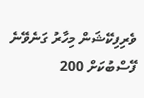ވެރިފިކޭޝަން މިހާރު ގަނެވޭނެ
ފޭސްބުކަށް 200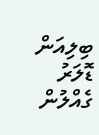ބިލިއަން ޑޮލަރު ގެއްލުން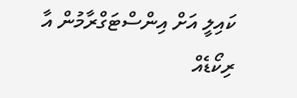ކައިލީ އަށް އިންސްޓަގްރާމުން އާ ރިކޯޑެއް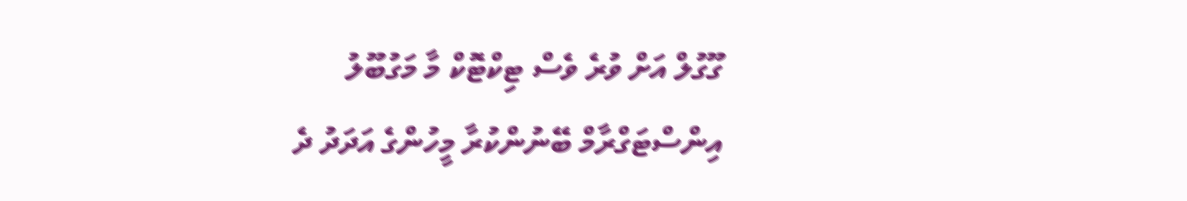ގޫގުލް އަށް ވުރެ ވެސް ޓިކްޓޮކް މާ މަގުބޫލު
އިންސްޓަގްރާމް ބޭނުންކުރާ މީހުންގެ އަދަދު ދެ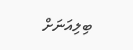ބިލިއަނަށް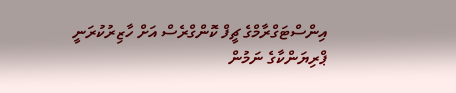އިންސްޓަގްރާމްގެ ޗީފް ކޮންގްރެސް އަށް ހާޒިރުކުރަނީ
ޕްރިޔަންކާގެ ނަމުން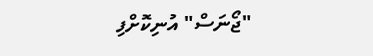"ޖޯނަސް" އުނިކޮށްފި